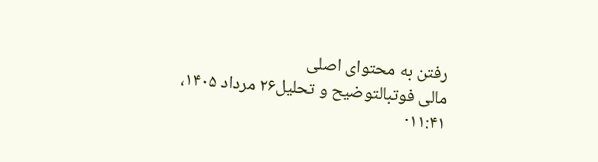رفتن به محتوای اصلی
مالی فوتبالتوضیح و تحلیل۲۶ مرداد ۱۴۰۵، ۱۱:۴۱·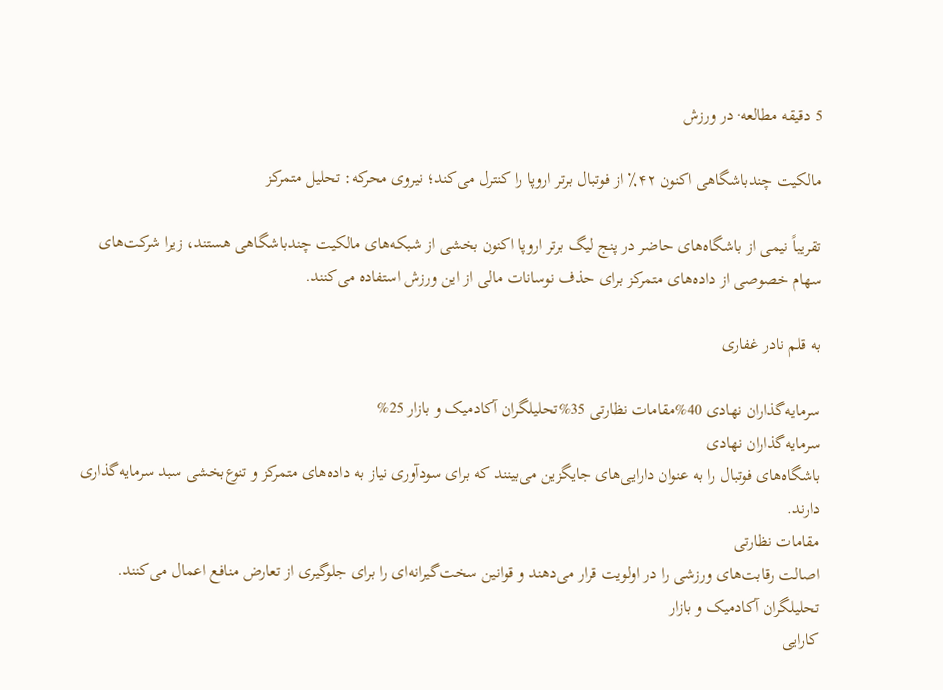5 دقیقه مطالعه· در ورزش

مالکیت چندباشگاهی اکنون ۴۲٪ از فوتبال برتر اروپا را کنترل می‌کند؛ نیروی محرکه: تحلیل متمرکز

تقریباً نیمی از باشگاه‌های حاضر در پنج لیگ برتر اروپا اکنون بخشی از شبکه‌های مالکیت چندباشگاهی هستند، زیرا شرکت‌های سهام خصوصی از داده‌های متمرکز برای حذف نوسانات مالی از این ورزش استفاده می‌کنند.

به قلم نادر غفاری

سرمایه‌گذاران نهادی 40%مقامات نظارتی 35%تحلیلگران آکادمیک و بازار 25%
سرمایه‌گذاران نهادی
باشگاه‌های فوتبال را به عنوان دارایی‌های جایگزین می‌بینند که برای سودآوری نیاز به داده‌های متمرکز و تنوع‌بخشی سبد سرمایه‌گذاری دارند.
مقامات نظارتی
اصالت رقابت‌های ورزشی را در اولویت قرار می‌دهند و قوانین سخت‌گیرانه‌ای را برای جلوگیری از تعارض منافع اعمال می‌کنند.
تحلیلگران آکادمیک و بازار
کارایی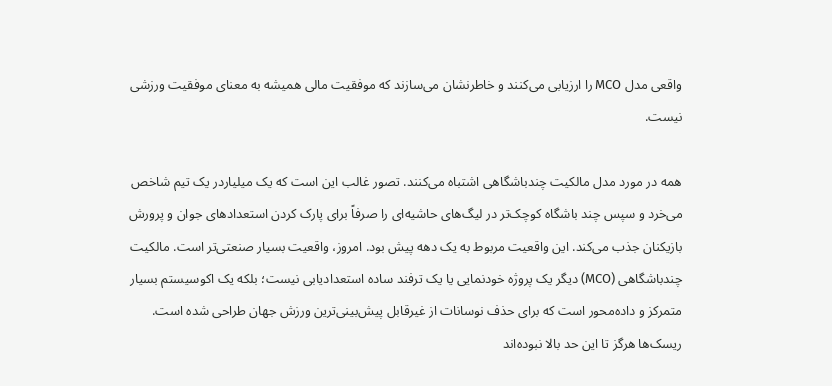واقعی مدل MCO را ارزیابی می‌کنند و خاطرنشان می‌سازند که موفقیت مالی همیشه به معنای موفقیت ورزشی نیست.

همه در مورد مدل مالکیت چندباشگاهی اشتباه می‌کنند. تصور غالب این است که یک میلیاردر یک تیم شاخص می‌خرد و سپس چند باشگاه کوچک‌تر در لیگ‌های حاشیه‌ای را صرفاً برای پارک کردن استعدادهای جوان و پرورش بازیکنان جذب می‌کند. این واقعیت مربوط به یک دهه پیش بود. امروز، واقعیت بسیار صنعتی‌تر است. مالکیت چندباشگاهی (MCO) دیگر یک پروژه خودنمایی یا یک ترفند ساده استعدادیابی نیست؛ بلکه یک اکوسیستم بسیار متمرکز و داده‌محور است که برای حذف نوسانات از غیرقابل پیش‌بینی‌ترین ورزش جهان طراحی شده است. ریسک‌ها هرگز تا این حد بالا نبوده‌اند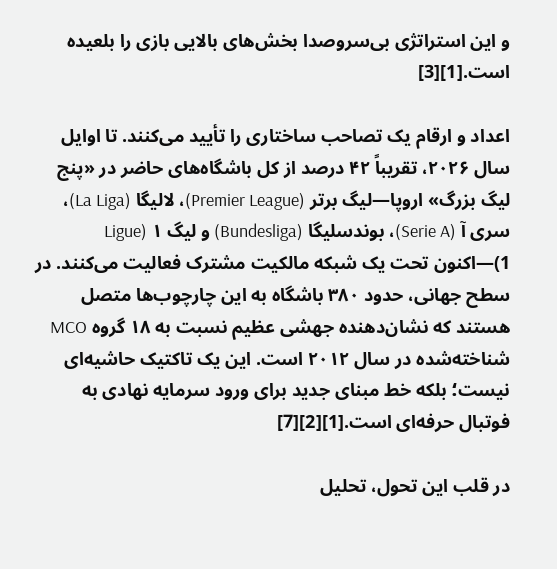و این استراتژی بی‌سروصدا بخش‌های بالایی بازی را بلعیده است.[1][3]

اعداد و ارقام یک تصاحب ساختاری را تأیید می‌کنند. تا اوایل سال ۲۰۲۶، تقریباً ۴۲ درصد از کل باشگاه‌های حاضر در «پنج لیگ بزرگ» اروپا—لیگ برتر (Premier League)، لالیگا (La Liga)، سری آ (Serie A)، بوندسلیگا (Bundesliga) و لیگ ۱ (Ligue 1)—اکنون تحت یک شبکه مالکیت مشترک فعالیت می‌کنند. در سطح جهانی، حدود ۳۸۰ باشگاه به این چارچوب‌ها متصل هستند که نشان‌دهنده جهشی عظیم نسبت به ۱۸ گروه MCO شناخته‌شده در سال ۲۰۱۲ است. این یک تاکتیک حاشیه‌ای نیست؛ بلکه خط مبنای جدید برای ورود سرمایه نهادی به فوتبال حرفه‌ای است.[1][2][7]

در قلب این تحول، تحلیل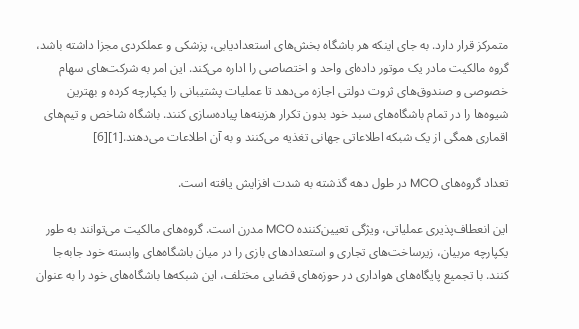متمرکز قرار دارد. به جای اینکه هر باشگاه بخش‌های استعدادیابی، پزشکی و عملکردی مجزا داشته باشد، گروه مالکیت مادر یک موتور داده‌ای واحد و اختصاصی را اداره می‌کند. این امر به شرکت‌های سهام خصوصی و صندوق‌های ثروت دولتی اجازه می‌دهد تا عملیات پشتیبانی را یکپارچه کرده و بهترین شیوه‌ها را در تمام باشگاه‌های سبد خود بدون تکرار هزینه‌ها پیاده‌سازی کنند. باشگاه شاخص و تیم‌های اقماری همگی از یک شبکه اطلاعاتی جهانی تغذیه می‌کنند و به آن اطلاعات می‌دهند.[1][6]

تعداد گروه‌های MCO در طول دهه گذشته به شدت افزایش یافته است.

این انعطاف‌پذیری عملیاتی، ویژگی تعیین‌کننده MCO مدرن است. گروه‌های مالکیت می‌توانند به طور یکپارچه مربیان، زیرساخت‌های تجاری و استعدادهای بازی را در میان باشگاه‌های وابسته خود جابه‌جا کنند. با تجمیع پایگاه‌های هواداری در حوزه‌های قضایی مختلف، این شبکه‌ها باشگاه‌های خود را به عنوان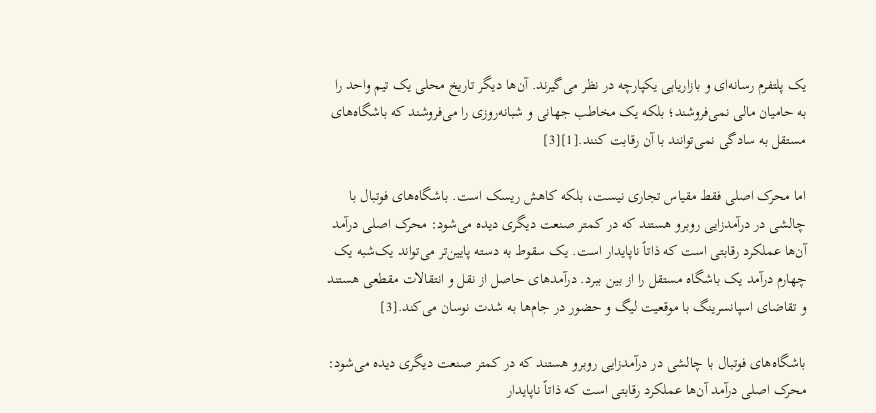یک پلتفرم رسانه‌ای و بازاریابی یکپارچه در نظر می‌گیرند. آن‌ها دیگر تاریخ محلی یک تیم واحد را به حامیان مالی نمی‌فروشند؛ بلکه یک مخاطب جهانی و شبانه‌روزی را می‌فروشند که باشگاه‌های مستقل به سادگی نمی‌توانند با آن رقابت کنند.[1][3]

اما محرک اصلی فقط مقیاس تجاری نیست، بلکه کاهش ریسک است. باشگاه‌های فوتبال با چالشی در درآمدزایی روبرو هستند که در کمتر صنعت دیگری دیده می‌شود: محرک اصلی درآمد آن‌ها عملکرد رقابتی است که ذاتاً ناپایدار است. یک سقوط به دسته پایین‌تر می‌تواند یک‌شبه یک چهارم درآمد یک باشگاه مستقل را از بین ببرد. درآمدهای حاصل از نقل و انتقالات مقطعی هستند و تقاضای اسپانسرینگ با موقعیت لیگ و حضور در جام‌ها به شدت نوسان می‌کند.[3]

باشگاه‌های فوتبال با چالشی در درآمدزایی روبرو هستند که در کمتر صنعت دیگری دیده می‌شود: محرک اصلی درآمد آن‌ها عملکرد رقابتی است که ذاتاً ناپایدار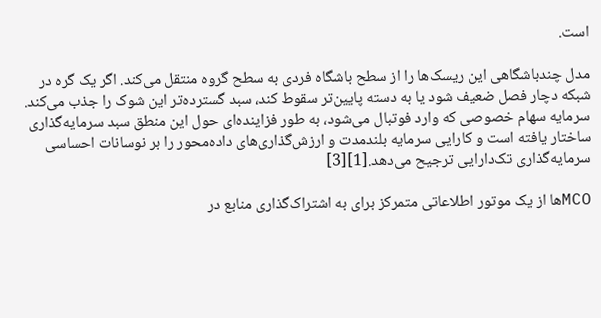است.

مدل چندباشگاهی این ریسک‌ها را از سطح باشگاه فردی به سطح گروه منتقل می‌کند. اگر یک گره در شبکه دچار فصل ضعیف شود یا به دسته پایین‌تر سقوط کند، سبد گسترده‌تر این شوک را جذب می‌کند. سرمایه سهام خصوصی که وارد فوتبال می‌شود، به طور فزاینده‌ای حول این منطق سبد سرمایه‌گذاری ساختار یافته است و کارایی سرمایه بلندمدت و ارزش‌گذاری‌های داده‌محور را بر نوسانات احساسی سرمایه‌گذاری تک‌دارایی ترجیح می‌دهد.[1][3]

MCOها از یک موتور اطلاعاتی متمرکز برای به اشتراک‌گذاری منابع در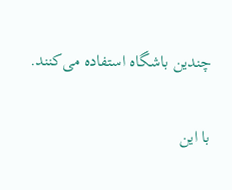چندین باشگاه استفاده می‌کنند.

با این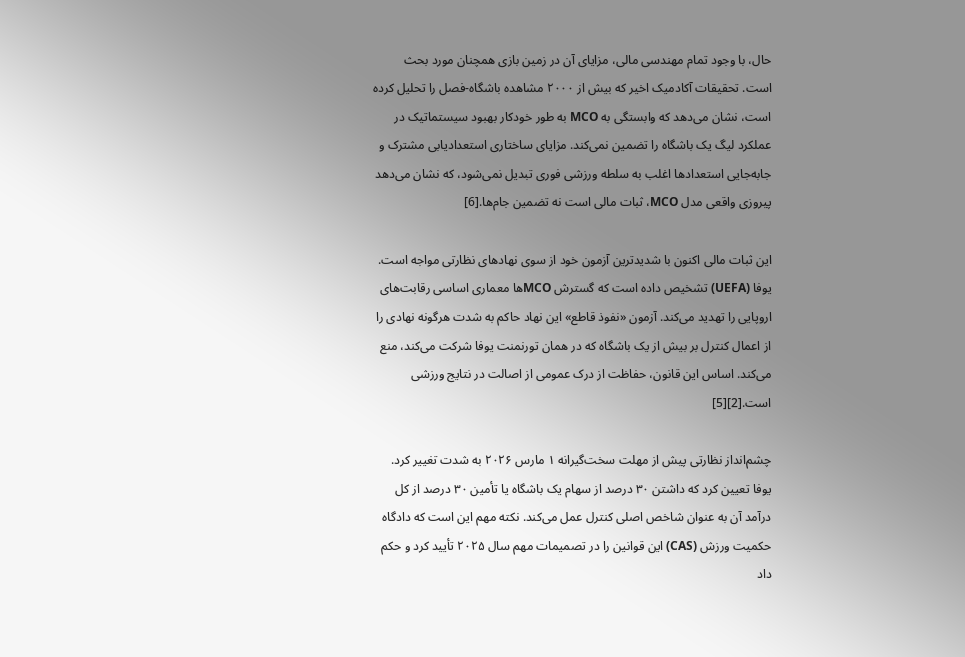حال، با وجود تمام مهندسی مالی، مزایای آن در زمین بازی همچنان مورد بحث است. تحقیقات آکادمیک اخیر که بیش از ۲۰۰۰ مشاهده باشگاه-فصل را تحلیل کرده است، نشان می‌دهد که وابستگی به MCO به طور خودکار بهبود سیستماتیک در عملکرد لیگ یک باشگاه را تضمین نمی‌کند. مزایای ساختاری استعدادیابی مشترک و جابه‌جایی استعدادها اغلب به سلطه ورزشی فوری تبدیل نمی‌شود، که نشان می‌دهد پیروزی واقعی مدل MCO، ثبات مالی است نه تضمین جام‌ها.[6]

این ثبات مالی اکنون با شدیدترین آزمون خود از سوی نهادهای نظارتی مواجه است. یوفا (UEFA) تشخیص داده است که گسترش MCOها معماری اساسی رقابت‌های اروپایی را تهدید می‌کند. آزمون «نفوذ قاطع» این نهاد حاکم به شدت هرگونه نهادی را از اعمال کنترل بر بیش از یک باشگاه که در همان تورنمنت یوفا شرکت می‌کند، منع می‌کند. اساس این قانون، حفاظت از درک عمومی از اصالت در نتایج ورزشی است.[2][5]

چشم‌انداز نظارتی پیش از مهلت سخت‌گیرانه ۱ مارس ۲۰۲۶ به شدت تغییر کرد. یوفا تعیین کرد که داشتن ۳۰ درصد از سهام یک باشگاه یا تأمین ۳۰ درصد از کل درآمد آن به عنوان شاخص اصلی کنترل عمل می‌کند. نکته مهم این است که دادگاه حکمیت ورزش (CAS) این قوانین را در تصمیمات مهم سال ۲۰۲۵ تأیید کرد و حکم داد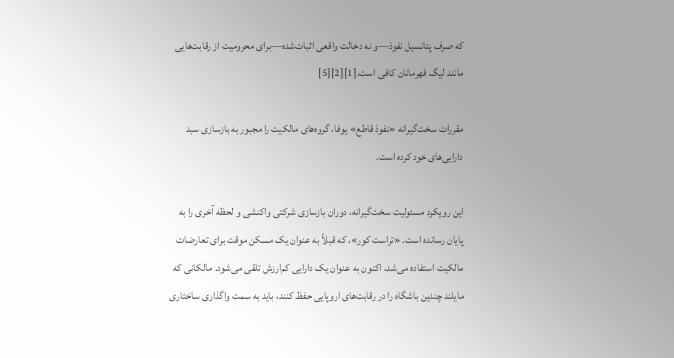که صرف پتانسیل نفوذ—و نه دخالت واقعی اثبات‌شده—برای محرومیت از رقابت‌هایی مانند لیگ قهرمانان کافی است.[1][2][5]

مقررات سخت‌گیرانه «نفوذ قاطع» یوفا، گروه‌های مالکیت را مجبور به بازسازی سبد دارایی‌های خود کرده است.

این رویکرد مسئولیت سخت‌گیرانه، دوران بازسازی شرکتی واکنشی و لحظه آخری را به پایان رسانده است. «تراست کور»، که قبلاً به عنوان یک مسکن موقت برای تعارضات مالکیت استفاده می‌شد، اکنون به عنوان یک دارایی کم‌ارزش تلقی می‌شود. مالکانی که مایلند چندین باشگاه را در رقابت‌های اروپایی حفظ کنند، باید به سمت واگذاری ساختاری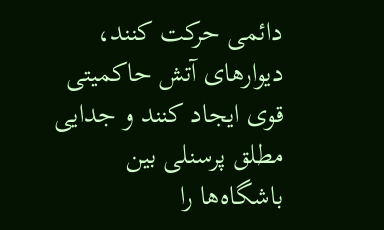دائمی حرکت کنند، دیوارهای آتش حاکمیتی قوی ایجاد کنند و جدایی مطلق پرسنلی بین باشگاه‌ها را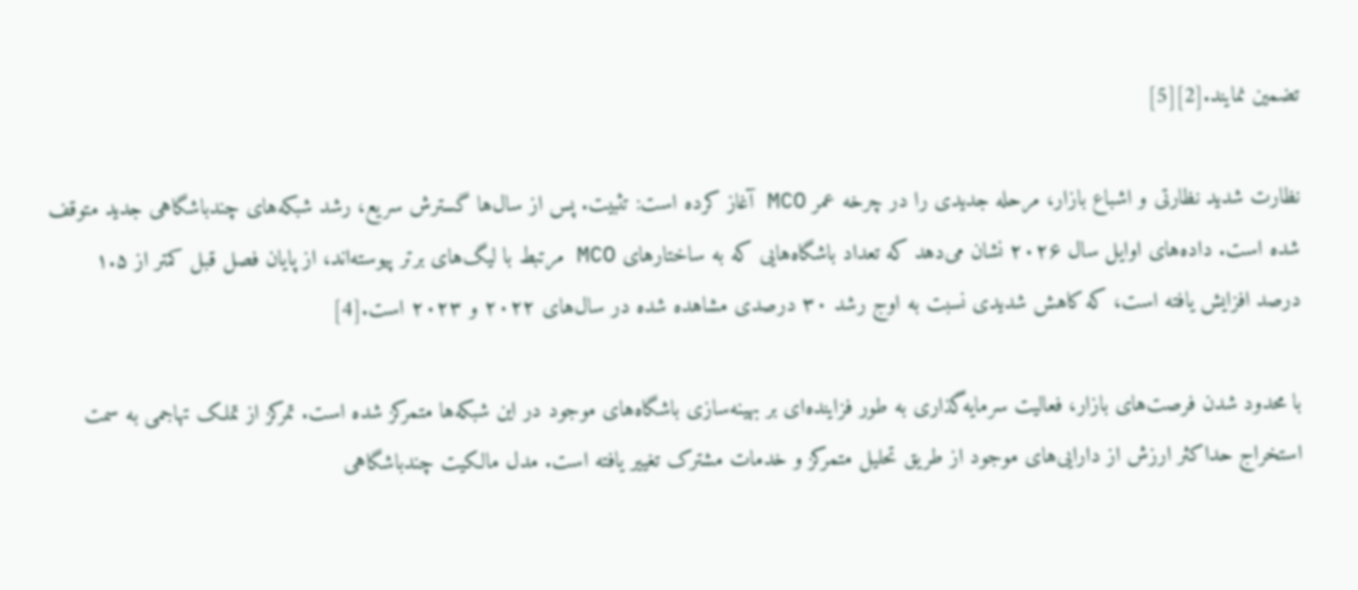تضمین نمایند.[2][5]

نظارت شدید نظارتی و اشباع بازار، مرحله جدیدی را در چرخه عمر MCO آغاز کرده است: تثبیت. پس از سال‌ها گسترش سریع، رشد شبکه‌های چندباشگاهی جدید متوقف شده است. داده‌های اوایل سال ۲۰۲۶ نشان می‌دهد که تعداد باشگاه‌هایی که به ساختارهای MCO مرتبط با لیگ‌های برتر پیوسته‌اند، از پایان فصل قبل کمتر از ۱.۵ درصد افزایش یافته است، که کاهش شدیدی نسبت به اوج رشد ۳۰ درصدی مشاهده شده در سال‌های ۲۰۲۲ و ۲۰۲۳ است.[4]

با محدود شدن فرصت‌های بازار، فعالیت سرمایه‌گذاری به طور فزاینده‌ای بر بهینه‌سازی باشگاه‌های موجود در این شبکه‌ها متمرکز شده است. تمرکز از تملک تهاجمی به سمت استخراج حداکثر ارزش از دارایی‌های موجود از طریق تحلیل متمرکز و خدمات مشترک تغییر یافته است. مدل مالکیت چندباشگاهی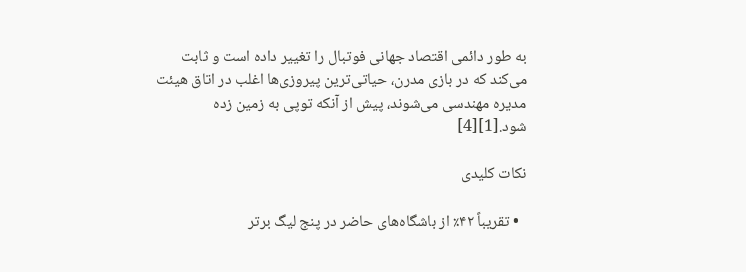به طور دائمی اقتصاد جهانی فوتبال را تغییر داده است و ثابت می‌کند که در بازی مدرن، حیاتی‌ترین پیروزی‌ها اغلب در اتاق هیئت مدیره مهندسی می‌شوند، پیش از آنکه توپی به زمین زده شود.[1][4]

نکات کلیدی

  • تقریباً ۴۲٪ از باشگاه‌های حاضر در پنج لیگ برتر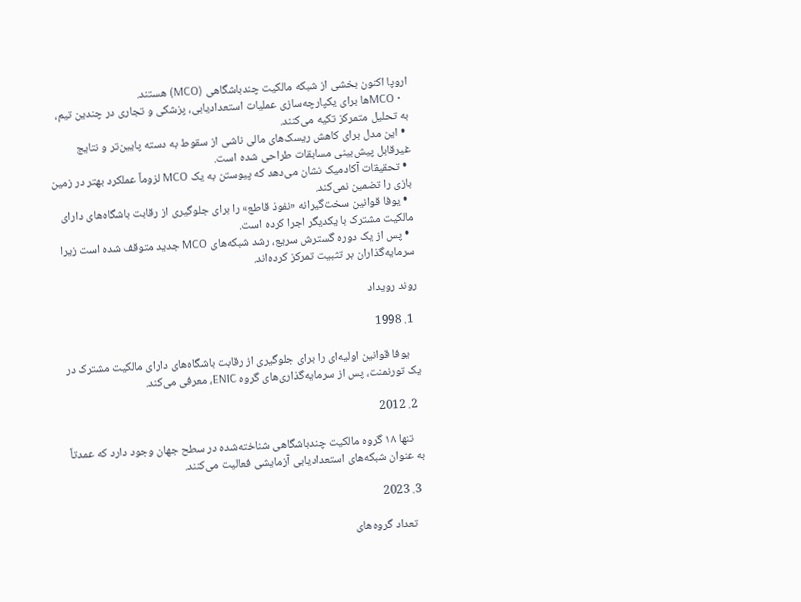اروپا اکنون بخشی از شبکه مالکیت چندباشگاهی (MCO) هستند.
  • MCOها برای یکپارچه‌سازی عملیات استعدادیابی، پزشکی و تجاری در چندین تیم، به تحلیل متمرکز تکیه می‌کنند.
  • این مدل برای کاهش ریسک‌های مالی ناشی از سقوط به دسته پایین‌تر و نتایج غیرقابل پیش‌بینی مسابقات طراحی شده است.
  • تحقیقات آکادمیک نشان می‌دهد که پیوستن به یک MCO لزوماً عملکرد بهتر در زمین بازی را تضمین نمی‌کند.
  • یوفا قوانین سخت‌گیرانه «نفوذ قاطع» را برای جلوگیری از رقابت باشگاه‌های دارای مالکیت مشترک با یکدیگر اجرا کرده است.
  • پس از یک دوره گسترش سریع، رشد شبکه‌های MCO جدید متوقف شده است زیرا سرمایه‌گذاران بر تثبیت تمرکز کرده‌اند.

روند رویداد

  1. 1998

    یوفا قوانین اولیه‌ای را برای جلوگیری از رقابت باشگاه‌های دارای مالکیت مشترک در یک تورنمنت، پس از سرمایه‌گذاری‌های گروه ENIC، معرفی می‌کند.

  2. 2012

    تنها ۱۸ گروه مالکیت چندباشگاهی شناخته‌شده در سطح جهان وجود دارد که عمدتاً به عنوان شبکه‌های استعدادیابی آزمایشی فعالیت می‌کنند.

  3. 2023

    تعداد گروه‌های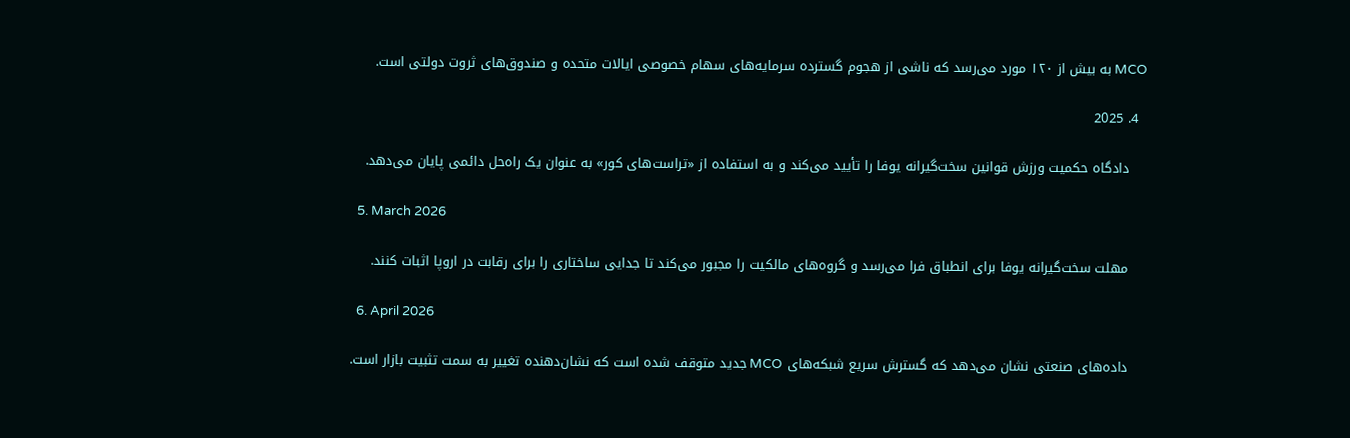MCO به بیش از ۱۲۰ مورد می‌رسد که ناشی از هجوم گسترده سرمایه‌های سهام خصوصی ایالات متحده و صندوق‌های ثروت دولتی است.

  4. 2025

    دادگاه حکمیت ورزش قوانین سخت‌گیرانه یوفا را تأیید می‌کند و به استفاده از «تراست‌های کور» به عنوان یک راه‌حل دائمی پایان می‌دهد.

  5. March 2026

    مهلت سخت‌گیرانه یوفا برای انطباق فرا می‌رسد و گروه‌های مالکیت را مجبور می‌کند تا جدایی ساختاری را برای رقابت در اروپا اثبات کنند.

  6. April 2026

    داده‌های صنعتی نشان می‌دهد که گسترش سریع شبکه‌های MCO جدید متوقف شده است که نشان‌دهنده تغییر به سمت تثبیت بازار است.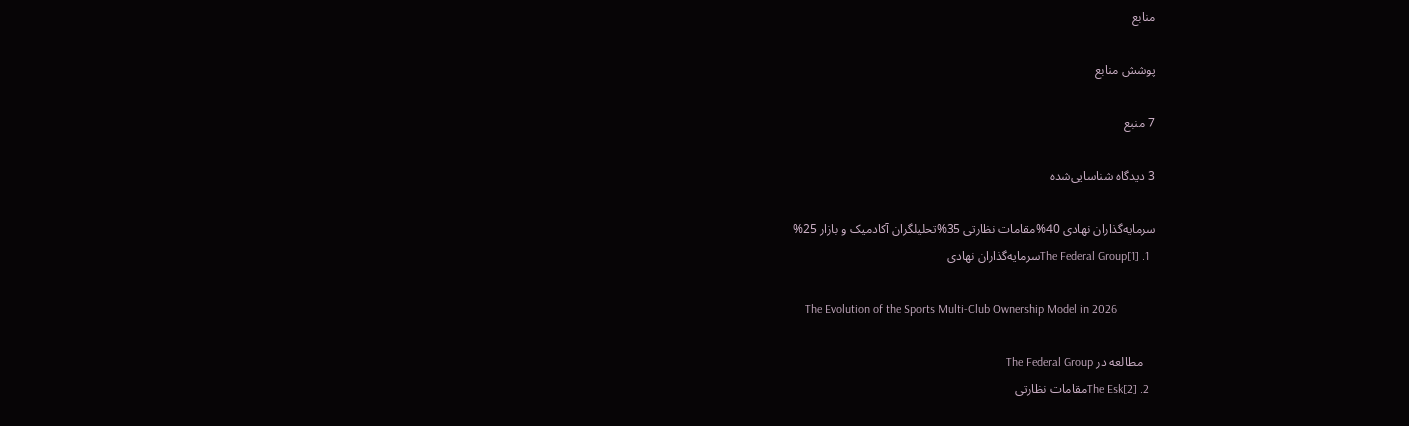منابع

پوشش منابع

7 منبع

3 دیدگاه شناسایی‌شده

سرمایه‌گذاران نهادی 40%مقامات نظارتی 35%تحلیلگران آکادمیک و بازار 25%
  1. [1]The Federal Groupسرمایه‌گذاران نهادی

    The Evolution of the Sports Multi-Club Ownership Model in 2026

    مطالعه در The Federal Group
  2. [2]The Eskمقامات نظارتی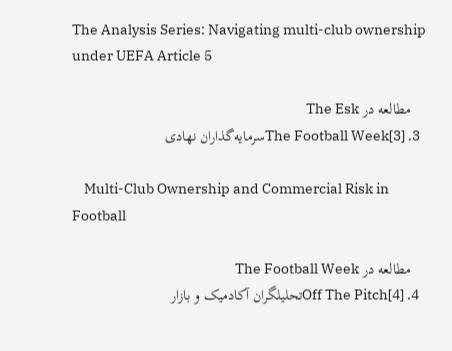The Analysis Series: Navigating multi-club ownership under UEFA Article 5

    مطالعه در The Esk
  3. [3]The Football Weekسرمایه‌گذاران نهادی

    Multi-Club Ownership and Commercial Risk in Football

    مطالعه در The Football Week
  4. [4]Off The Pitchتحلیلگران آکادمیک و بازار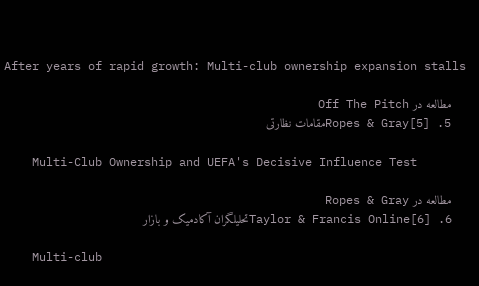After years of rapid growth: Multi-club ownership expansion stalls

    مطالعه در Off The Pitch
  5. [5]Ropes & Grayمقامات نظارتی

    Multi-Club Ownership and UEFA's Decisive Influence Test

    مطالعه در Ropes & Gray
  6. [6]Taylor & Francis Onlineتحلیلگران آکادمیک و بازار

    Multi-club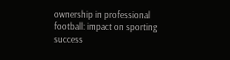ownership in professional football: impact on sporting success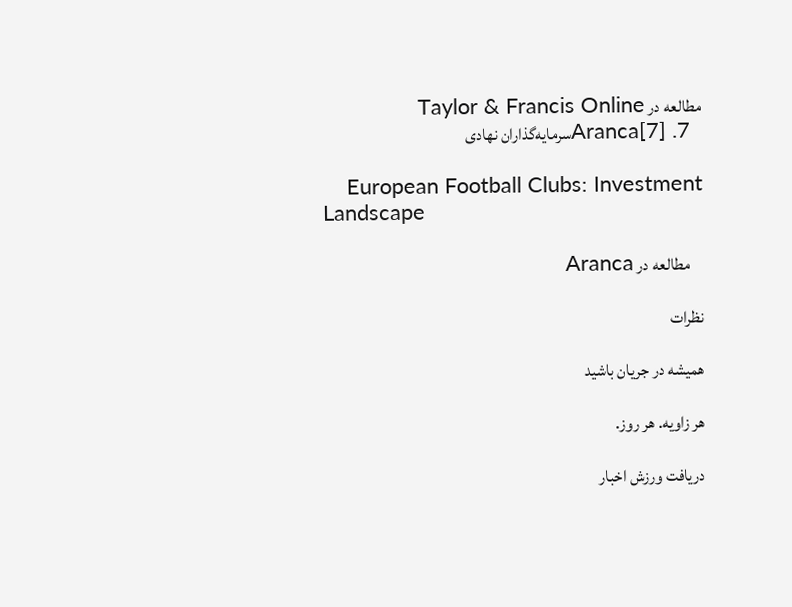مطالعه در Taylor & Francis Online
  7. [7]Arancaسرمایه‌گذاران نهادی

    European Football Clubs: Investment Landscape

    مطالعه در Aranca

نظرات

همیشه در جریان باشید

هر زاویه. هر روز.

دریافت ورزش اخبار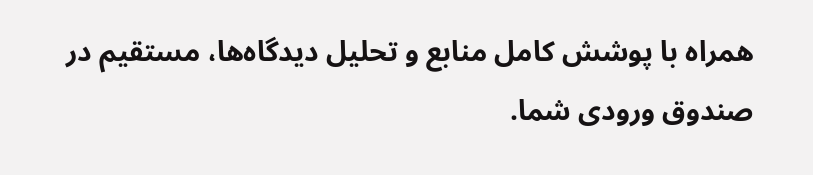همراه با پوشش کامل منابع و تحلیل دیدگاه‌ها، مستقیم در صندوق ورودی شما.